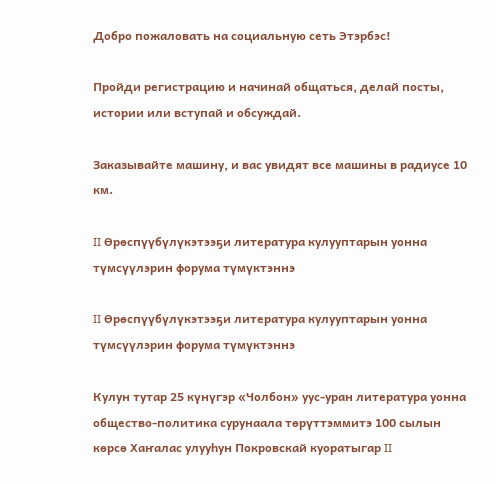Добро пожаловать на социальную сеть Этэрбэс!

Пройди регистрацию и начинай общаться, делай посты, истории или вступай и обсуждай.

Заказывайте машину, и вас увидят все машины в радиусе 10 км.

II Өрөспүүбүлүкэтээҕи литература кулууптарын уонна түмсүүлэрин форума түмүктэннэ

II Өрөспүүбүлүкэтээҕи литература кулууптарын уонна түмсүүлэрин форума түмүктэннэ

Кулун тутар 25 күнүгэр «Чолбон» уус-уран литература уонна общество-политика сурунаала төрүттэммитэ 100 сылын көрсө Хаҥалас улууһун Покровскай куоратыгар II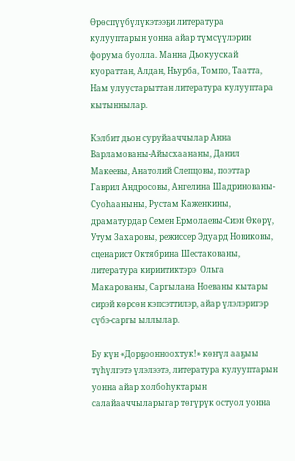Өрөспүүбүлүкэтээҕи литература кулууптарын уонна айар түмсүүлэрин форума буолла. Манна Дьокуускай куораттан, Алдан, Ньурба, Томпо, Таатта, Нам улуустарыттан литература кулууптара кытыннылар.

Кэлбит дьон суруйааччылар Анна Варламованы-Айысхаананы, Данил Макеевы, Анатолий Слепцовы, поэттар Гаврил Андросовы, Ангелина Шадринованы-Суоһааныны, Рустам Каженкины, драматурдар Семен Ермолаевы-Сиэн Өкөрү, Утум Захаровы, режиссер Эдуард Новиковы, сценарист Октябрина Шестакованы, литература кириитиктэрэ  Ольга Макарованы, Саргылана Ноеваны кытары сирэй көрсөн кэпсэттилэр, айар үлэлэригэр сүбэ-саргы ыллылар.

Бу күн «Дорҕоонноохтук!» көҥүл ааҕыы түһүлгэтэ үлэлээтэ, литература кулууптарын уонна айар холбоһуктарын салайааччыларыгар төгүрүк остуол уонна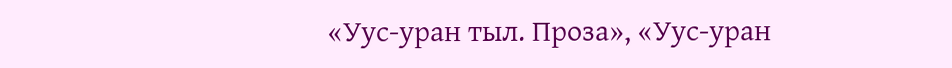«Уус-уран тыл. Проза», «Уус-уран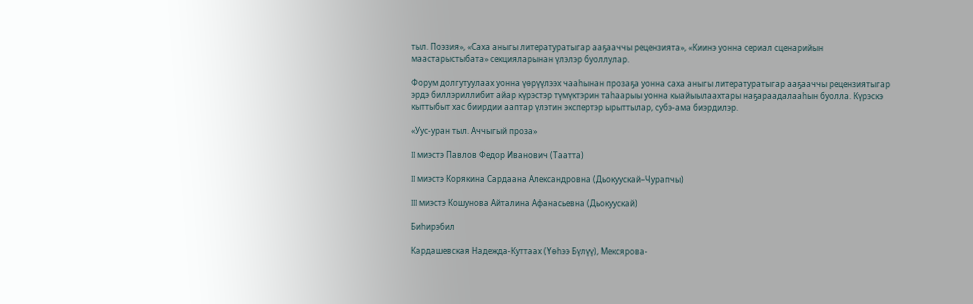тыл. Поэзия», «Саха аныгы литературатыгар ааҕааччы рецензията», «Киинэ уонна сериал сценарийын маастарыстыбата» секцияларынан үлэлэр буоллулар.

Форум долгутуулаах уонна үөрүүлээх чааһынан прозаҕа уонна саха аныгы литературатыгар ааҕааччы рецензиятыгар эрдэ биллэриллибит айар күрэстэр түмүктэрин таһаарыы уонна кыайыылаахтары наҕараадалааһын буолла. Күрэскэ кыттыбыт хас биирдии ааптар үлэтин экспертэр ырыттылар, субэ-ама биэрдилэр.

«Уус-уран тыл. Аччыгый проза»

II миэстэ Павлов Федор Иванович (Таатта)

II миэстэ Корякина Сардаана Александровна (Дьокуускай–Чурапчы)

III миэстэ Кошунова Айталина Афанасьевна (Дьокуускай)

Биһирэбил

Кардашевская Надежда-Куттаах (Үөһээ Бүлүү), Мексярова-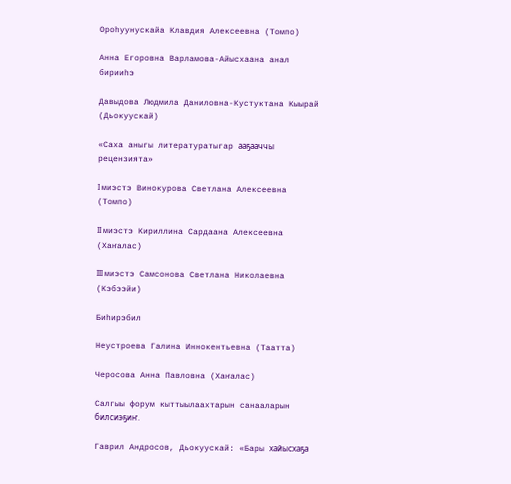Ороһуунускайа Клавдия Алексеевна (Томпо)

Анна Егоровна Варламова-Айысхаана анал бирииһэ

Давыдова Людмила Даниловна-Кустуктана Кыырай (Дьокуускай)

«Саха аныгы литературатыгар ааҕааччы рецензията»

I миэстэ Винокурова Светлана Алексеевна (Томпо)

II миэстэ Кириллина Сардаана Алексеевна (Хаҥалас)

III миэстэ Самсонова Светлана Николаевна (Кэбээйи)

Биһирэбил

Неустроева Галина Иннокентьевна (Таатта)

Черосова Анна Павловна (Хаҥалас)

Салгыы форум кыттыылаахтарын санааларын билсиэҕиҥ.

Гаврил Андросов, Дьокуускай: «Бары хайысхаҕа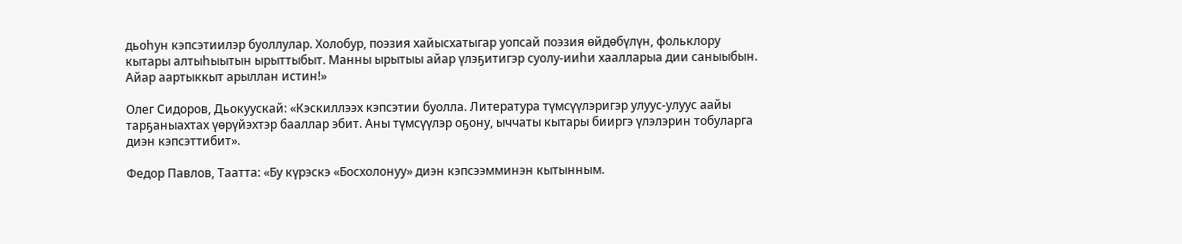дьоһун кэпсэтиилэр буоллулар. Холобур, поэзия хайысхатыгар уопсай поэзия өйдөбүлүн, фольклору кытары алтыһыытын ырыттыбыт. Манны ырытыы айар үлэҕитигэр суолу-ииһи хаалларыа дии саныыбын. Айар аартыккыт арыллан истин!»

Олег Сидоров, Дьокуускай: «Кэскиллээх кэпсэтии буолла. Литература түмсүүлэригэр улуус-улуус аайы тарҕаныахтах үөрүйэхтэр бааллар эбит. Аны түмсүүлэр оҕону, ыччаты кытары бииргэ үлэлэрин тобуларга диэн кэпсэттибит».

Федор Павлов, Таатта: «Бу күрэскэ «Босхолонуу» диэн кэпсээмминэн кытынным.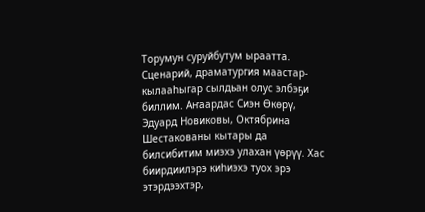Торумун суруйбутум ыраатта. Сценарий, драматургия маастар-кылааһыгар сылдьан олус элбэҕи биллим. Аҥаардас Сиэн Өкөрү, Эдуард Новиковы, Октябрина Шестакованы кытары да билсибитим миэхэ улахан үөрүү. Хас биирдиилэрэ киһиэхэ туох эрэ этэрдээхтэр,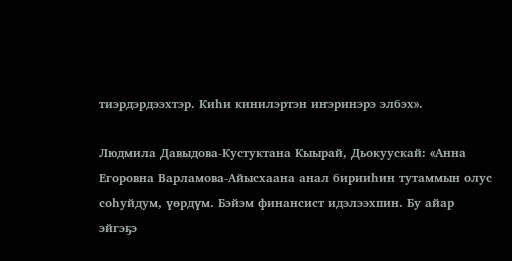тиэрдэрдээхтэр. Киһи кинилэртэн иҥэринэрэ элбэх».

Людмила Давыдова-Кустуктана Кыырай, Дьокуускай: «Анна Егоровна Варламова-Айысхаана анал бирииһин тутаммын олус соһуйдум, үөрдүм. Бэйэм финансист идэлээхпин. Бу айар эйгэҕэ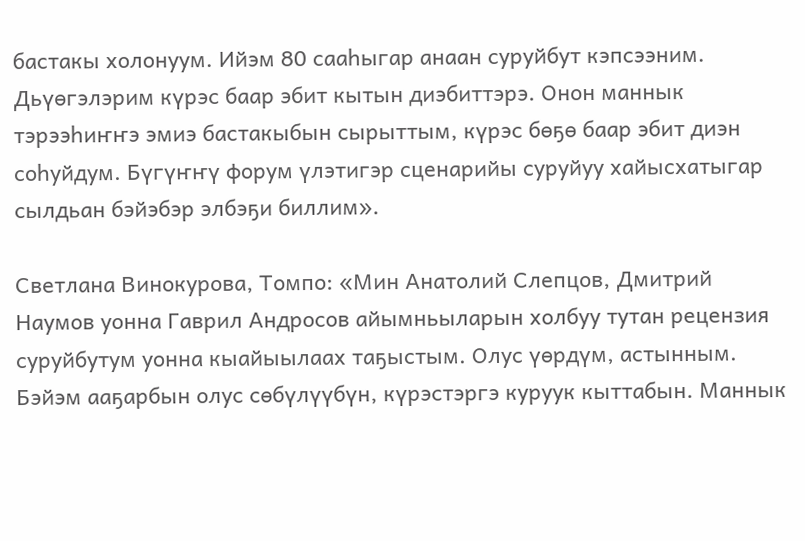бастакы холонуум. Ийэм 80 сааһыгар анаан суруйбут кэпсээним. Дьүөгэлэрим күрэс баар эбит кытын диэбиттэрэ. Онон маннык тэрээһиҥҥэ эмиэ бастакыбын сырыттым, күрэс бөҕө баар эбит диэн соһуйдум. Бүгүҥҥү форум үлэтигэр сценарийы суруйуу хайысхатыгар сылдьан бэйэбэр элбэҕи биллим».

Светлана Винокурова, Томпо: «Мин Анатолий Слепцов, Дмитрий Наумов уонна Гаврил Андросов айымньыларын холбуу тутан рецензия суруйбутум уонна кыайыылаах таҕыстым. Олус үөрдүм, астынным. Бэйэм ааҕарбын олус сөбүлүүбүн, күрэстэргэ куруук кыттабын. Маннык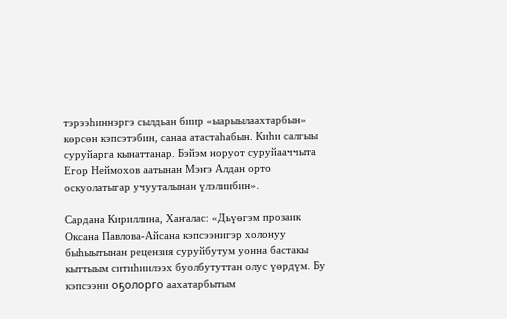тэрээһиннэргэ сылдьан биир «ыарыылаахтарбын» көрсөн кэпсэтэбин, санаа атастаһабын. Киһи салгыы суруйарга кынаттанар. Бэйэм норуот суруйааччыта Егор Неймохов аатынан Мэҥэ Алдан орто оскуолатыгар учууталынан үлэлиибин».

Сардана Кириллина, Хаҥалас: «Дьүөгэм прозаик Оксана Павлова-Айсана кэпсээнигэр холонуу быһыытынан рецензия суруйбутум уонна бастакы кыттыым ситиһиилээх буолбутуттан олус үөрдүм. Бу кэпсээни оҕолорго аахатарбытым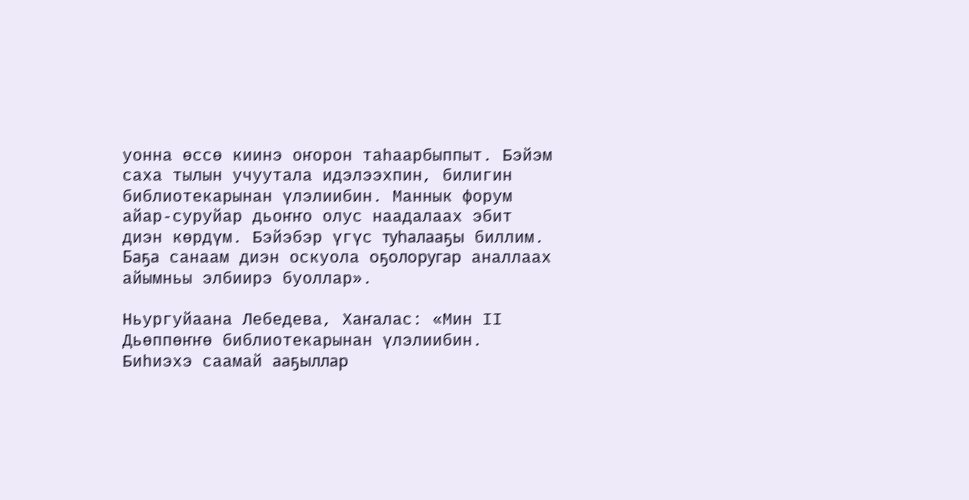уонна өссө киинэ оҥорон таһаарбыппыт. Бэйэм саха тылын учуутала идэлээхпин, билигин библиотекарынан үлэлиибин. Маннык форум айар-суруйар дьоҥҥо олус наадалаах эбит диэн көрдүм. Бэйэбэр үгүс туһалааҕы биллим. Баҕа санаам диэн оскуола оҕолоругар аналлаах айымньы элбиирэ буоллар».

Ньургуйаана Лебедева, Хаҥалас: «Мин II Дьөппөҥҥө библиотекарынан үлэлиибин. Биһиэхэ саамай ааҕыллар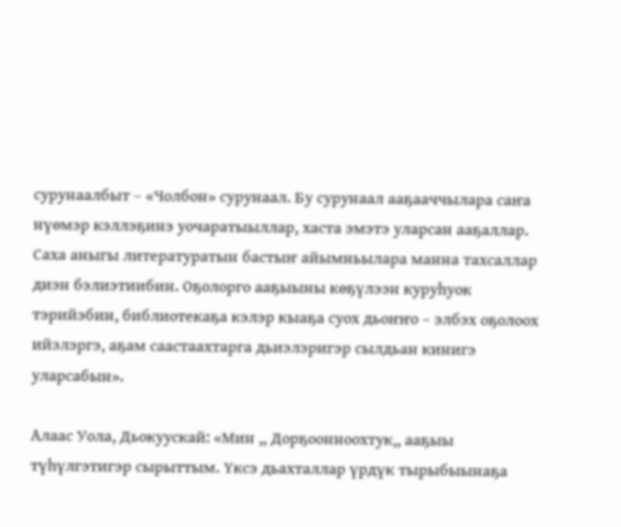сурунаалбыт – «Чолбон» сурунаал. Бу сурунаал ааҕааччылара саҥа нүөмэр кэллэҕинэ уочаратыыллар, хаста эмэтэ уларсан ааҕаллар. Саха аныгы литературатын бастыҥ айымньылара манна тахсаллар диэн бэлиэтиибин. Оҕолорго ааҕыыны көҕүлээн куруһуок тэрийэбин, библиотекаҕа кэлэр кыаҕа суох дьоҥҥо – элбэх оҕолоох ийэлэргэ, аҕам саастаахтарга дьиэлэригэр сылдьан кинигэ уларсабын».

Алаас Уола, Дьокуускай: «Мин ,, Дорҕоонноохтук,, ааҕыы түһүлгэтигэр сырыттым. Үксэ дьахталлар үрдүк тырыбыынаҕа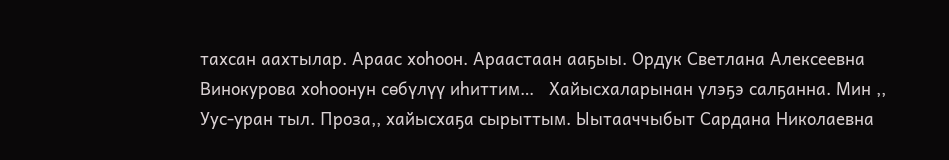тахсан аахтылар. Араас хоһоон. Араастаан ааҕыы. Ордук Светлана Алексеевна Винокурова хоһоонун сөбүлүү иһиттим…   Хайысхаларынан үлэҕэ салҕанна. Мин ,, Уус-уран тыл. Проза,, хайысхаҕа сырыттым. Ыытааччыбыт Сардана Николаевна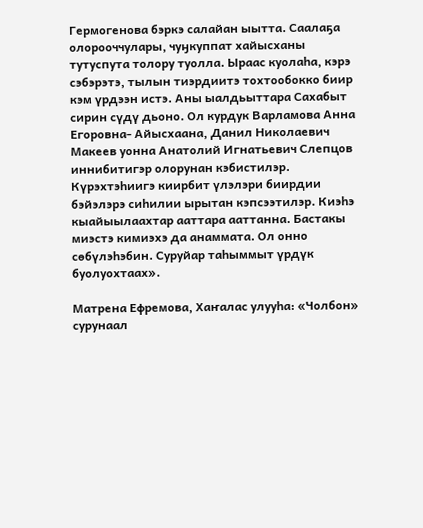Гермогенова бэркэ салайан ыытта. Саалаҕа олорооччулары, чуӈкуппат хайысханы тутуспута толору туолла. Ыраас куолаһа, кэрэ сэбэрэтэ, тылын тиэрдиитэ тохтообокко биир кэм үрдээн истэ. Аны ыалдьыттара Сахабыт сирин сүдү дьоно. Ол курдук Варламова Анна Егоровна- Айысхаана, Данил Николаевич Макеев уонна Анатолий Игнатьевич Слепцов иннибитигэр олорунан кэбистилэр. Күрэхтэһиигэ киирбит үлэлэри биирдии бэйэлэрэ сиһилии ырытан кэпсээтилэр. Киэһэ кыайыылаахтар ааттара ааттанна. Бастакы миэстэ кимиэхэ да анаммата. Ол онно сөбүлэһэбин. Суруйар таһыммыт үрдүк буолуохтаах».

Матрена Ефремова, Хаҥалас улууһа: «Чолбон» сурунаал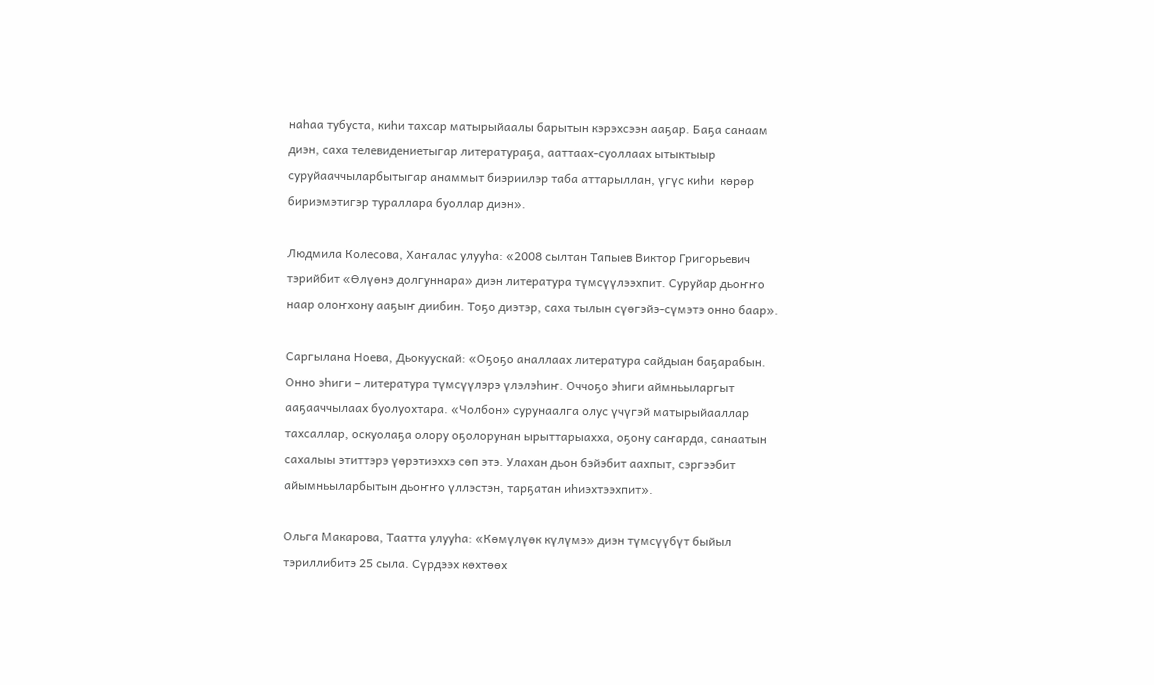наһаа тубуста, киһи тахсар матырыйаалы барытын кэрэхсээн ааҕар. Баҕа санаам диэн, саха телевидениетыгар литератураҕа, ааттаах-суоллаах ытыктыыр суруйааччыларбытыгар анаммыт биэриилэр таба аттарыллан, үгүс киһи  көрөр бириэмэтигэр тураллара буоллар диэн».

Людмила Колесова, Хаҥалас улууһа: «2008 сылтан Тапыев Виктор Григорьевич тэрийбит «Өлүөнэ долгуннара» диэн литература түмсүүлээхпит. Суруйар дьоҥҥо наар олоҥхону ааҕыҥ диибин. Тоҕо диэтэр, саха тылын сүөгэйэ-сүмэтэ онно баар».

Саргылана Ноева, Дьокуускай: «Оҕоҕо аналлаах литература сайдыан баҕарабын. Онно эһиги – литература түмсүүлэрэ үлэлэһиҥ. Оччоҕо эһиги аймньыларгыт ааҕааччылаах буолуохтара. «Чолбон» сурунаалга олус үчүгэй матырыйааллар тахсаллар, оскуолаҕа олору оҕолорунан ырыттарыахха, оҕону саҥарда, санаатын сахалыы этиттэрэ үөрэтиэххэ сөп этэ. Улахан дьон бэйэбит аахпыт, сэргээбит айымньыларбытын дьоҥҥо үллэстэн, тарҕатан иһиэхтээхпит».

Ольга Макарова, Таатта улууһа: «Көмүлүөк күлүмэ» диэн түмсүүбүт быйыл тэриллибитэ 25 сыла. Сүрдээх көхтөөх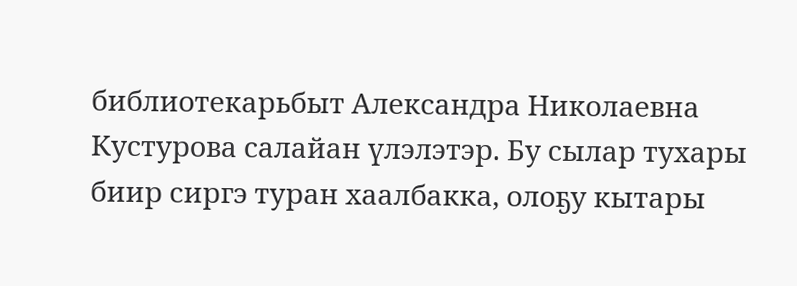библиотекарьбыт Александра Николаевна Кустурова салайан үлэлэтэр. Бу сылар тухары биир сиргэ туран хаалбакка, олоҕу кытары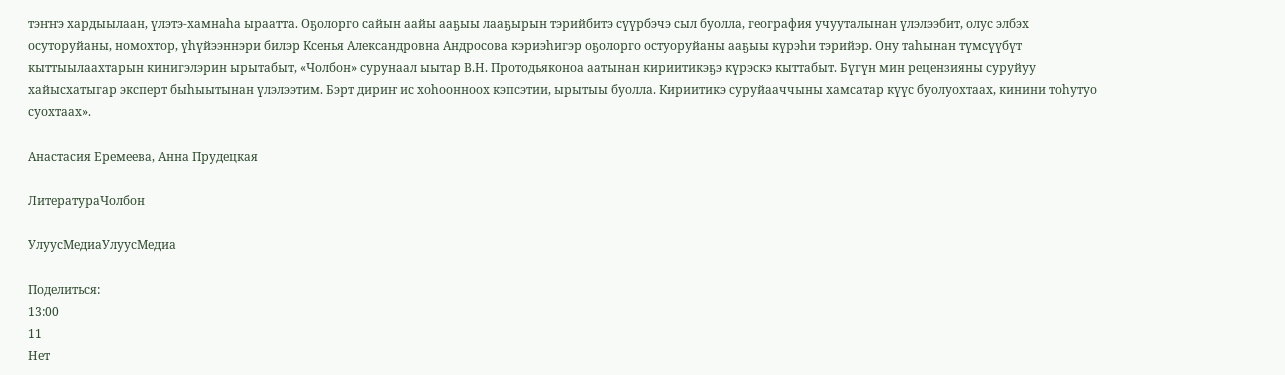тэҥҥэ хардыылаан, үлэтэ-хамнаһа ыраатта. Оҕолорго сайын аайы ааҕыы лааҕырын тэрийбитэ сүүрбэчэ сыл буолла, география учууталынан үлэлээбит, олус элбэх осуторуйаны, номохтор, үһүйээннэри билэр Ксенья Александровна Андросова кэриэһигэр оҕолорго остуоруйаны ааҕыы күрэһи тэрийэр. Ону таһынан түмсүүбүт кыттыылаахтарын кинигэлэрин ырытабыт, «Чолбон» сурунаал ыытар В.Н. Протодьяконоа аатынан кириитикэҕэ күрэскэ кыттабыт. Бүгүн мин рецензияны суруйуу хайысхатыгар эксперт быһыытынан үлэлээтим. Бэрт дириҥ ис хоһоонноох кэпсэтии, ырытыы буолла. Кириитикэ суруйааччыны хамсатар күүс буолуохтаах, кинини тоһутуо суохтаах».

Анастасия Еремеева, Анна Прудецкая

ЛитератураЧолбон

УлуусМедиаУлуусМедиа

Поделиться:
13:00
11
Нет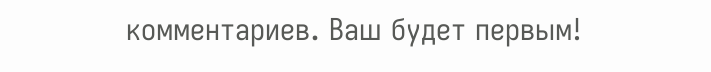комментариев. Ваш будет первым!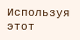Используя этот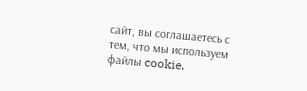сайт, вы соглашаетесь с тем, что мы используем файлы cookie.